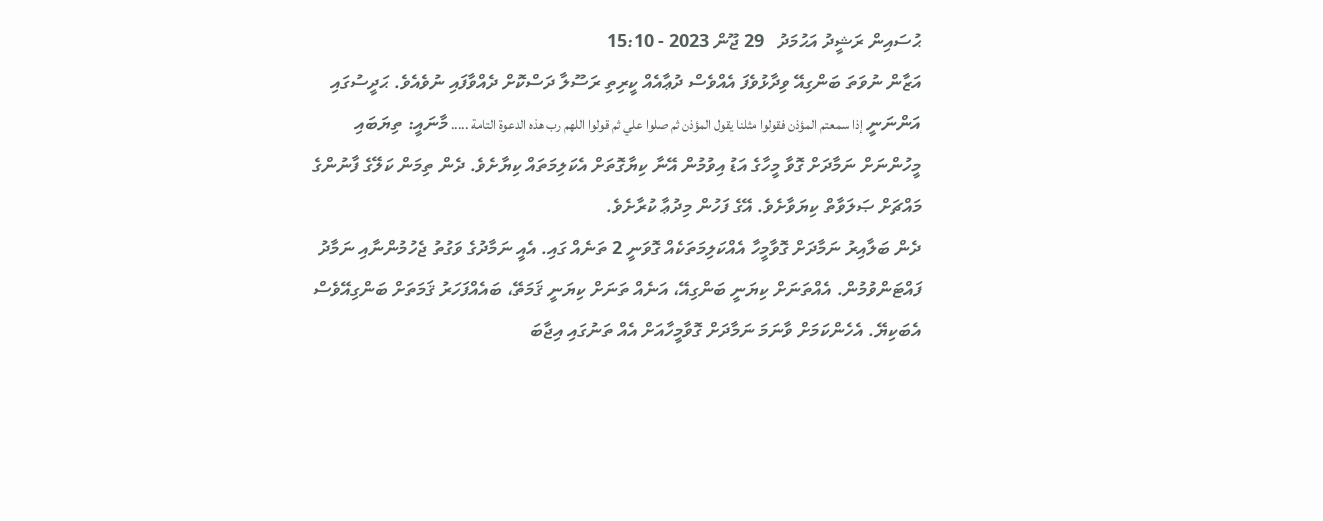ޙުސައިން ރަޝީދު އަޙުމަދު   29 ޖޫން 2023 - 15:10
އަޒާން ނުވަތަ ބަންގިއޭ ވިދާޅުވެފަ އެއްވެސް ދުޢާއެއް ކީރިތި ރަސޫލާ ދަސްކޮށް ދެއްވާފައި ނުވެއެވެ. ޙަދީސުގައި އަންނަނީ إذا سمعتم المؤذن فقولوا مثلنا يقول المؤذن ثم صلوا علي ثم قولوا اللهم رب هذه الدعوة التامة ..... މާނައީ: ތިޔަބައި މީހުންނަށް ނަމާދަށް ގޮވާ މީހާގެ އަޑު އިވުމުން އޭނާ ކިޔާގޮތަށް އެކަލިމަތައް ކިޔާށެވެ. ދެން ތިމަން ކަލޭގެ ފާނުންގެ މައްޗަށް ޞަލަވާތް ކިޔަވާށެވެ. އޭގެ ފަހުން މިދުޢާ ކުރާށެވެ.
ދެން ބަލާއިރު ނަމާދަށް ގޮވާމީހާ އެއްކަލިމަތަކެއް ގޮވަނީ 2 ތަނެއް ގައި. އެއީ ނަމާދުގެ ވަގުތު ޖެހުމުންނާއި ނަމާދު ފައްޓަންވުމުން. އެއްތަނަށް ކިޔަނީ ބަންގިއޭ، އަނެއް ތަނަށް ކިޔަނީ ޤަމަތޭ، ބައެއްފަހަރު ޤަމަތަށް ބަންގިއޭވެސް އެބަކިޔޭ. އެހެންކަމަށް ވާނަމަ ނަމާދަށް ގޮވާމީހާއަށް އެއް ތަނުގައި އިޖާބަ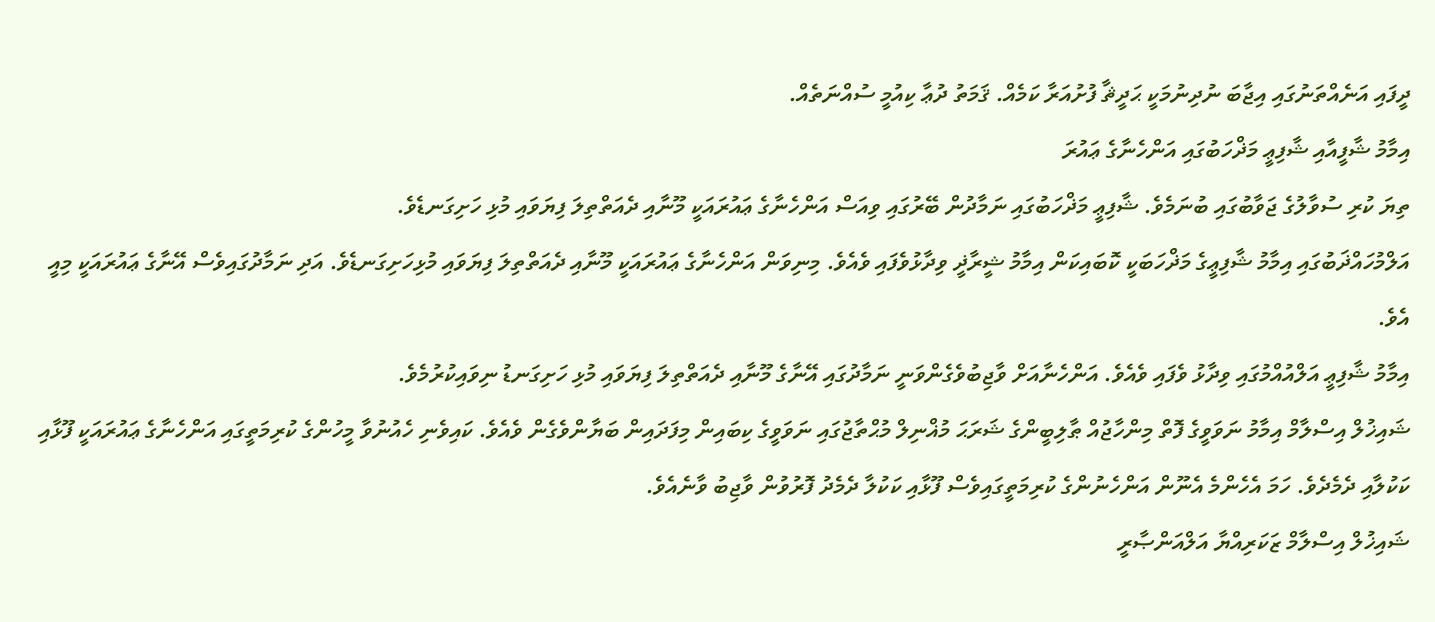ދީފައި އަނެއްތަނުގައި އިޖާބަ ނުދިނުމަކީ ޙަދީޘާ ފުށުއަރާ ކަމެއް. ޤަމަތު ދުޢާ ކިއުމީ ސުއްނަތެއް.
އިމާމު ޝާފީއާއި ޝާފިޢީ މަޛްހަބުގައި އަންހެނާގެ ޢައުރަ
ތިޔަ ކުރި ސުވާލުގެ ޖަވާބުގައި ބުނަމެވެ. ޝާފިޢީ މަޛްހަބުގައި ނަމާދުން ބޭރުގައި ވިއަސް އަންހެނާގެ ޢައުރައަކީ މޫނާއި ދެއަތްތިލަ ފިޔަވައި މުޅި ހަށިގަނޑެވެ.
އަލްމުހައްޛަބުގައި އިމާމު ޝާފިޢީގެ މަޛްހަބަކީ ކޮބައިކަން އިމާމު ޝީރާޛީ ވިދާޅުވެފައި ވެއެވެ. މިނިވަން އަންހެނާގެ ޢައުރައަކީ މޫނާއި ދެއަތްތިލަ ފިޔަވައި މުޅިހަށިގަނޑެވެ. އަދި ނަމާދުގައިވެސް އޭނާގެ ޢައުރައަކީ މިއީ އެވެ.
އިމާމު ޝާފިޢީ އަލްއުއްމުގައި ވިދާޅު ވެފައި ވެއެވެ. އަންހެނާއަށް ވާޖިބުވެގެންވަނީ ނަމާދުގައި އޭނާގެ މޫނާއި ދެއަތްތިލަ ފިޔަވައި މުޅި ހަށިގަނޑު ނިވައިކުރުމެވެ.
ޝައިޚުލް އިސްލާމް އިމާމު ނަވަވީގެ ފޮތް މިންހާޖުއް ޠާލިބީންގެ ޝަރަޙަ މުޣްނިލް މުޙްތާޖުގައި ނަވަވީގެ ކިބައިން މިފަދައިން ބަޔާންވެގެން ވެއެވެ. ކައިވެނި ހެއުނުވާ މީހުންގެ ކުރިމަތީގައި އަންހެނާގެ ޢައުރައަކީ ފޫޅާއި ކަކުލާއި ދެމެދެވެ. ހަމަ އެހެންމެ އެނޫން އަންހެނުންގެ ކުރިމަތީގައިވެސް ފޫޅާއި ކަކުލާ ދެމެދު ފޮރުވުން ވާޖިބު ވާނެއެވެ.
ޝައިޚުލް އިސްލާމް ޒަކަރިއްޔާ އަލްއަންޞާރީ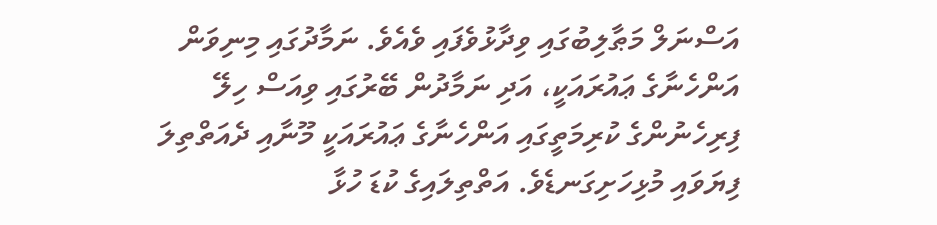އަސްނަލް މަޠާލިބުގައި ވިދާޅުވެފައި ވެއެވެ. ނަމާދުގައި މިނިވަން އަންހެނާގެ ޢައުރައަކީ، އަދި ނަމާދުން ބޭރުގައި ވިއަސް ހިލޭ ފިރިހެނުންގެ ކުރިމަތީގައި އަންހެނާގެ ޢައުރައަކީ މޫނާއި ދެއަތްތިލަ ފިޔަވައި މުޅިހަށިގަނޑެވެ. އަތްތިލައިގެ ކުޑަ ހުޅާ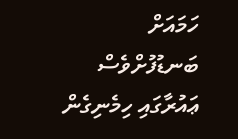ހަމައަށް ބަނޑުފުށްވެސް ޢައުރާގައި ހިމެނިގެން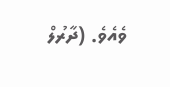ވެއެވެ. (ދާރުލް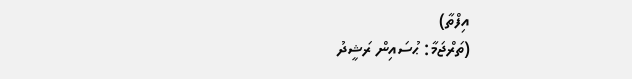އިފްތާ)
(ތަރްޖަމާ: ޙުސައިން ރަޝީދު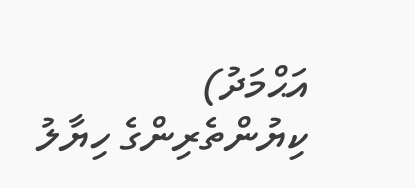އަޙްމަދު)
ކިޔުންތެރިންގެ ހިޔާލު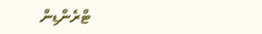ޓްރެންޑިން